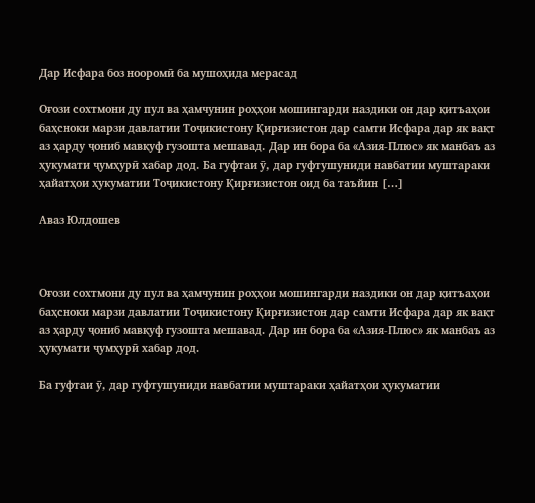Дар Исфара боз нооромӣ ба мушоҳида мерасад

Оғози сохтмони ду пул ва ҳамчунин роҳҳои мошингарди наздики он дар қитъаҳои баҳсноки марзи давлатии Тоҷикистону Қирғизистон дар самти Исфара дар як вақт аз ҳарду ҷониб мавқуф гузошта мешавад. Дар ин бора ба «Азия-Плюс» як манбаъ аз ҳукумати ҷумҳурӣ хабар дод. Ба гуфтаи ӯ, дар гуфтушуниди навбатии муштараки ҳайатҳои ҳукуматии Тоҷикистону Қирғизистон оид ба таъйин […]

Аваз Юлдошев



Оғози сохтмони ду пул ва ҳамчунин роҳҳои мошингарди наздики он дар қитъаҳои баҳсноки марзи давлатии Тоҷикистону Қирғизистон дар самти Исфара дар як вақт аз ҳарду ҷониб мавқуф гузошта мешавад. Дар ин бора ба «Азия-Плюс» як манбаъ аз ҳукумати ҷумҳурӣ хабар дод.

Ба гуфтаи ӯ, дар гуфтушуниди навбатии муштараки ҳайатҳои ҳукуматии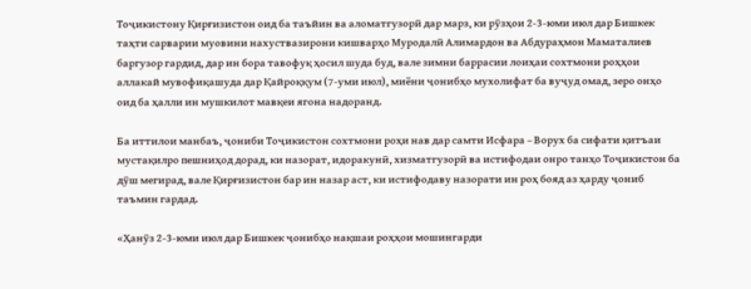Тоҷикистону Қирғизистон оид ба таъйин ва аломатгузорӣ дар марз, ки рӯзҳои 2-3-юми июл дар Бишкек таҳти сарварии муовини нахуствазирони кишварҳо Муродалӣ Алимардон ва Абдураҳмон Маматалиев баргузор гардид, дар ин бора тавофуқ ҳосил шуда буд, вале зимни баррасии лоиҳаи сохтмони роҳҳои аллакай мувофиқашуда дар Қайроққум (7-уми июл), миёни ҷонибҳо мухолифат ба вуҷуд омад, зеро онҳо оид ба ҳалли ин мушкилот мавқеи ягона надоранд.

Ба иттилои манбаъ, ҷониби Тоҷикистон сохтмони роҳи нав дар самти Исфара – Ворух ба сифати қитъаи мустақилро пешниҳод дорад, ки назорат, идоракунӣ, хизматгузорӣ ва истифодаи онро танҳо Тоҷикистон ба дӯш мегирад, вале Қирғизистон бар ин назар аст, ки истифодаву назорати ин роҳ бояд аз ҳарду ҷониб таъмин гардад.

«Ҳанӯз 2-3-юми июл дар Бишкек ҷонибҳо нақшаи роҳҳои мошингарди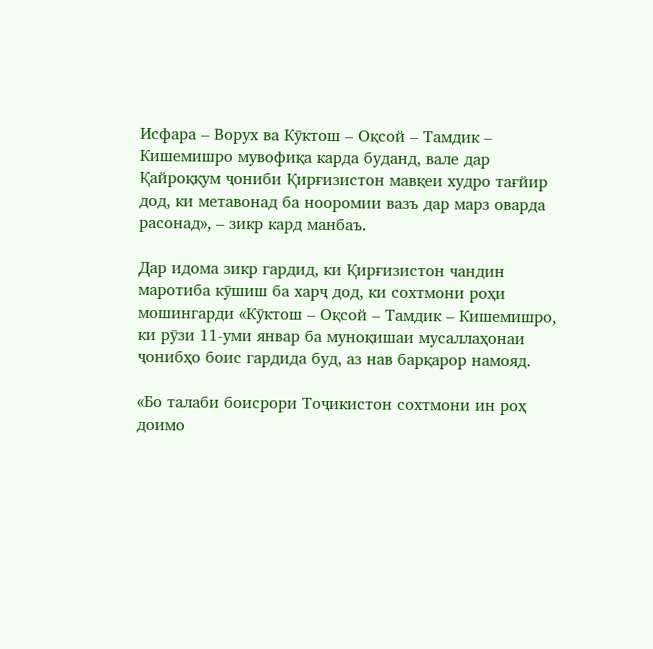Исфара – Ворух ва Кӯктош – Оқсой – Тамдик – Кишемишро мувофиқа карда буданд, вале дар Қайроққум ҷониби Қирғизистон мавқеи худро тағйир дод, ки метавонад ба нооромии вазъ дар марз оварда расонад», – зикр кард манбаъ.

Дар идома зикр гардид, ки Қирғизистон чандин маротиба кӯшиш ба харҷ дод, ки сохтмони роҳи мошингарди «Кӯктош – Оқсой – Тамдик – Кишемишро, ки рӯзи 11-уми январ ба муноқишаи мусаллаҳонаи ҷонибҳо боис гардида буд, аз нав барқарор намояд.

«Бо талаби боисрори Тоҷикистон сохтмони ин роҳ доимо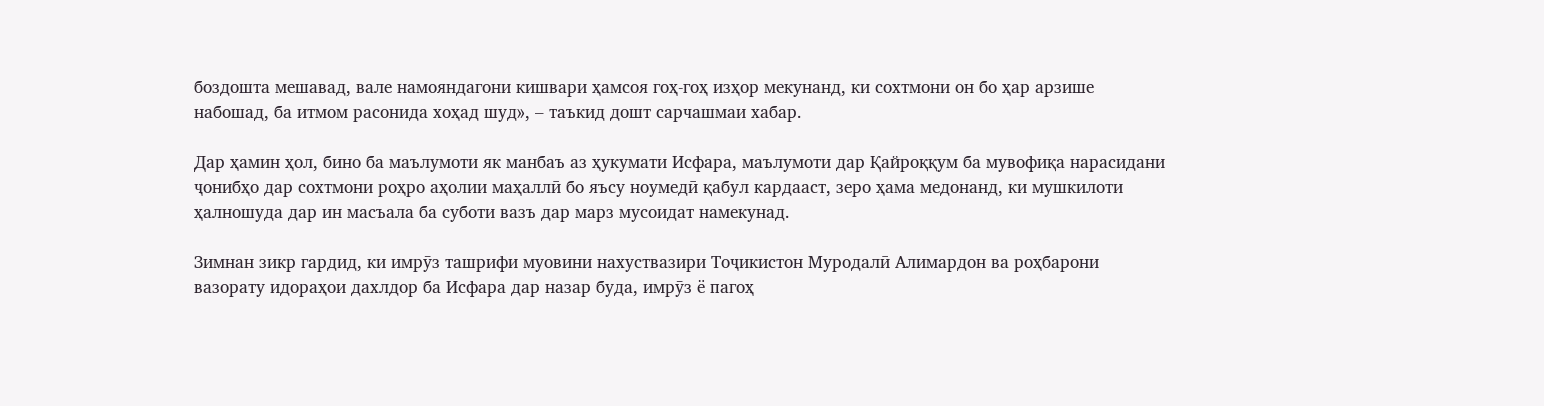боздошта мешавад, вале намояндагони кишвари ҳамсоя гоҳ-гоҳ изҳор мекунанд, ки сохтмони он бо ҳар арзише набошад, ба итмом расонида хоҳад шуд», – таъкид дошт сарчашмаи хабар.

Дар ҳамин ҳол, бино ба маълумоти як манбаъ аз ҳукумати Исфара, маълумоти дар Қайроққум ба мувофиқа нарасидани ҷонибҳо дар сохтмони роҳро аҳолии маҳаллӣ бо яъсу ноумедӣ қабул кардааст, зеро ҳама медонанд, ки мушкилоти ҳалношуда дар ин масъала ба суботи вазъ дар марз мусоидат намекунад.

Зимнан зикр гардид, ки имрӯз ташрифи муовини нахуствазири Тоҷикистон Муродалӣ Алимардон ва роҳбарони вазорату идораҳои дахлдор ба Исфара дар назар буда, имрӯз ё пагоҳ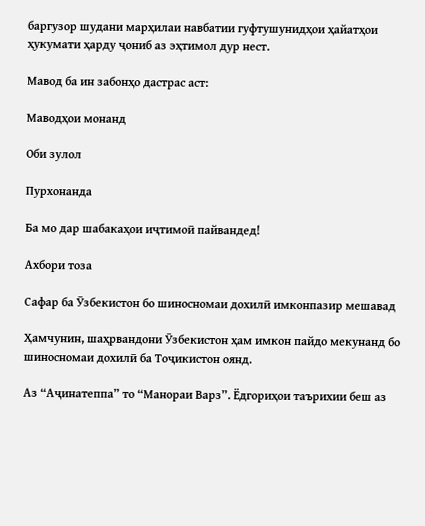баргузор шудани марҳилаи навбатии гуфтушунидҳои ҳайатҳои ҳукумати ҳарду ҷониб аз эҳтимол дур нест.

Мавод ба ин забонҳо дастрас аст:

Маводҳои монанд

Оби зулол

Пурхонанда

Ба мо дар шабакаҳои иҷтимоӣ пайвандед!

Ахбори тоза

Сафар ба Ӯзбекистон бо шиносномаи дохилӣ имконпазир мешавад

Ҳамчунин, шаҳрвандони Ӯзбекистон ҳам имкон пайдо мекунанд бо шиносномаи дохилӣ ба Тоҷикистон оянд.

Аз “Аҷинатеппа” то “Манораи Варз”. Ёдгориҳои таърихии беш аз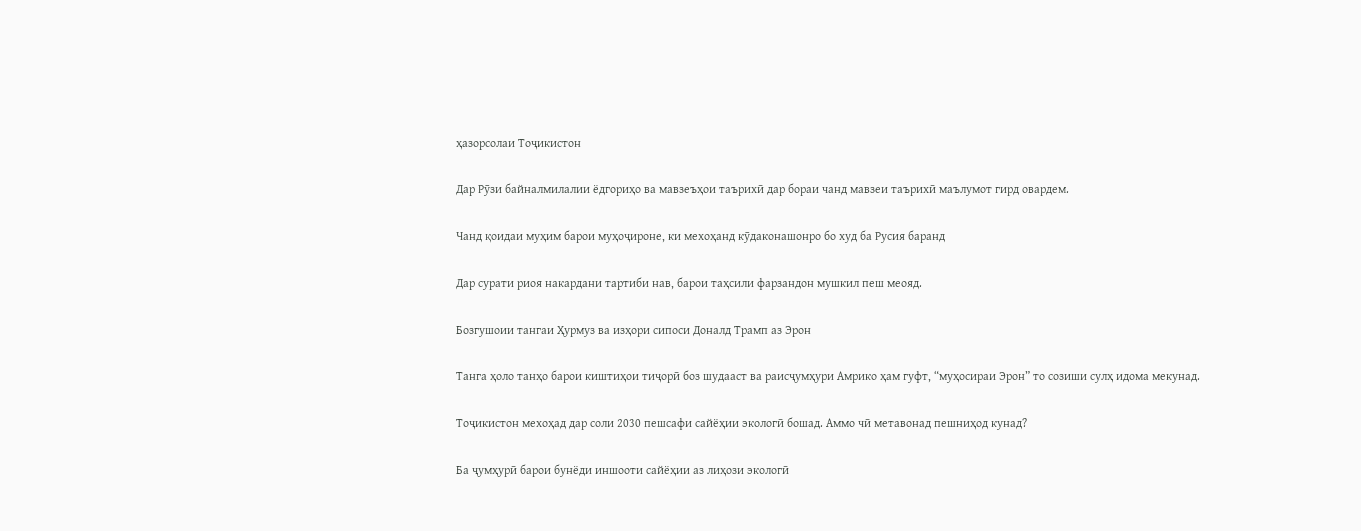ҳазорсолаи Тоҷикистон

Дар Рӯзи байналмилалии ёдгориҳо ва мавзеъҳои таърихӣ дар бораи чанд мавзеи таърихӣ маълумот гирд овардем.

Чанд қоидаи муҳим барои муҳоҷироне, ки мехоҳанд кӯдаконашонро бо худ ба Русия баранд

Дар сурати риоя накардани тартиби нав, барои таҳсили фарзандон мушкил пеш меояд.

Бозгушоии тангаи Ҳурмуз ва изҳори сипоси Доналд Трамп аз Эрон

Танга ҳоло танҳо барои киштиҳои тиҷорӣ боз шудааст ва раисҷумҳури Амрико ҳам гуфт, “муҳосираи Эрон” то созиши сулҳ идома мекунад.

Тоҷикистон мехоҳад дар соли 2030 пешсафи сайёҳии экологӣ бошад. Аммо чӣ метавонад пешниҳод кунад?

Ба ҷумҳурӣ барои бунёди иншооти сайёҳии аз лиҳози экологӣ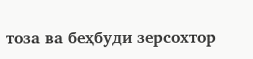тоза ва беҳбуди зерсохтор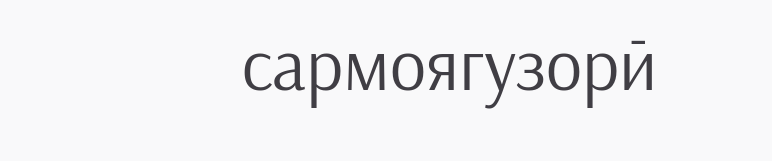сармоягузорӣ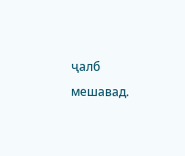ҷалб мешавад.